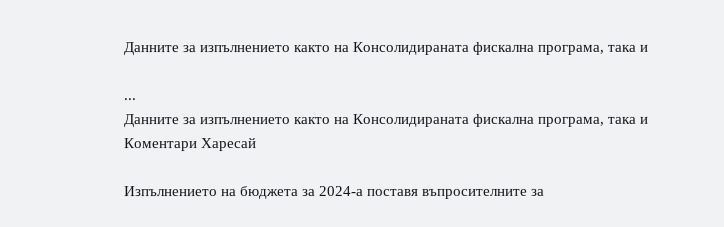Данните за изпълнението както на Консолидираната фискална програма, така и

...
Данните за изпълнението както на Консолидираната фискална програма, така и
Коментари Харесай

Изпълнението на бюджета за 2024-а поставя въпросителните за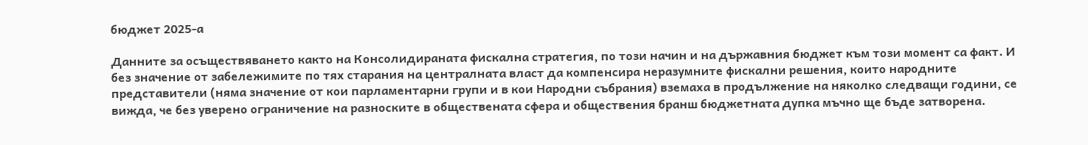бюджет 2025-а

Данните за осъществяването както на Консолидираната фискална стратегия, по този начин и на държавния бюджет към този момент са факт. И без значение от забележимите по тях старания на централната власт да компенсира неразумните фискални решения, които народните представители (няма значение от кои парламентарни групи и в кои Народни събрания) вземаха в продължение на няколко следващи години, се вижда, че без уверено ограничение на разноските в обществената сфера и обществения бранш бюджетната дупка мъчно ще бъде затворена.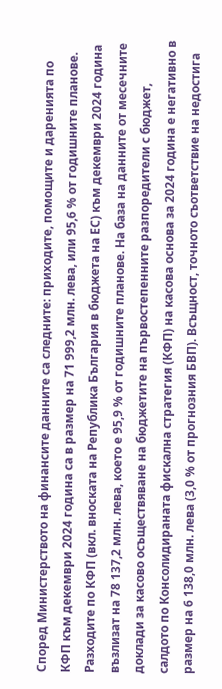Според Министерството на финансите данните са следните: приходите, помощите и даренията по КФП към декември 2024 година са в размер на 71 999,2 млн. лева, или 95,6 % от годишните планове. Разходите по КФП (вкл. вноската на Република България в бюджета на ЕС) към декември 2024 година възлизат на 78 137,2 млн. лева, което е 95,9 % от годишните планове. На база на данните от месечните доклади за касово осъществяване на бюджетите на първостепенните разпоредители с бюджет, салдото по Консолидираната фискална стратегия (КФП) на касова основа за 2024 година е негативно в размер на 6 138,0 млн. лева (3,0 % от прогнозния БВП). Всъщност, точното съответствие на недостига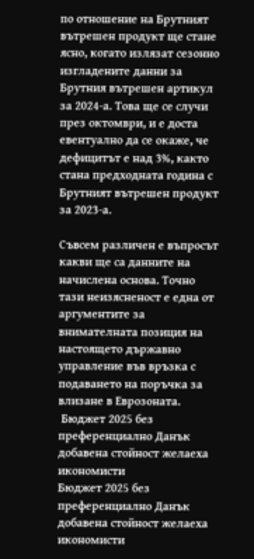по отношение на Брутният вътрешен продукт ще стане ясно, когато излязат сезонно изгладените данни за Брутния вътрешен артикул за 2024-а. Това ще се случи през октомври, и е доста евентуално да се окаже, че дефицитът е над 3%, както стана предходната година с Брутният вътрешен продукт за 2023-а.

Съвсем различен е въпросът какви ще са данните на начислена основа. Точно тази неизясненост е една от аргументите за внимателната позиция на настоящето държавно управление във връзка с подаването на поръчка за влизане в Еврозоната.
 Бюджет 2025 без преференциално Данък добавена стойност желаеха икономисти
Бюджет 2025 без преференциално Данък добавена стойност желаеха икономисти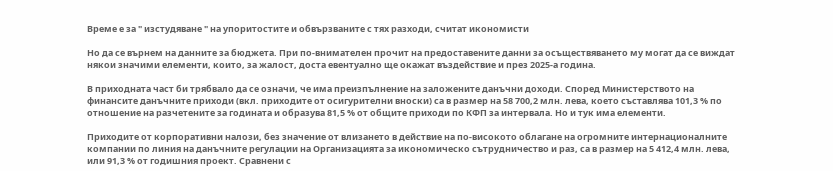Време е за " изстудяване " на упоритостите и обвързваните с тях разходи, считат икономисти

Но да се върнем на данните за бюджета. При по-внимателен прочит на предоставените данни за осъществяването му могат да се виждат някои значими елементи, които, за жалост, доста евентуално ще окажат въздействие и през 2025-а година.

В приходната част би трябвало да се означи, че има преизпълнение на заложените данъчни доходи. Според Министерството на финансите данъчните приходи (вкл. приходите от осигурителни вноски) са в размер на 58 700,2 млн. лева, което съставлява 101,3 % по отношение на разчетените за годината и образува 81,5 % от общите приходи по КФП за интервала. Но и тук има елементи.

Приходите от корпоративни налози, без значение от влизането в действие на по-високото облагане на огромните интернационалните компании по линия на данъчните регулации на Организацията за икономическо сътрудничество и раз, са в размер на 5 412,4 млн. лева, или 91,3 % от годишния проект. Сравнени с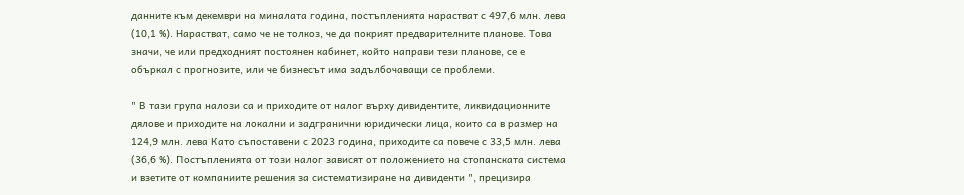данните към декември на миналата година, постъпленията нарастват с 497,6 млн. лева (10,1 %). Нарастват, само че не толкоз, че да покрият предварителните планове. Това значи, че или предходният постоянен кабинет, който направи тези планове, се е объркал с прогнозите, или че бизнесът има задълбочаващи се проблеми.

" В тази група налози са и приходите от налог върху дивидентите, ликвидационните дялове и приходите на локални и задгранични юридически лица, които са в размер на 124,9 млн. лева Като съпоставени с 2023 година, приходите са повече с 33,5 млн. лева (36,6 %). Постъпленията от този налог зависят от положението на стопанската система и взетите от компаниите решения за систематизиране на дивиденти ", прецизира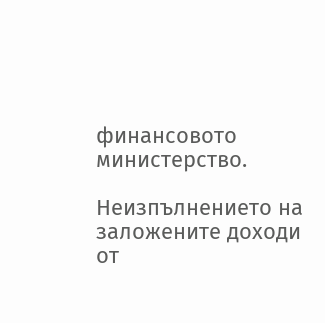финансовото министерство.

Неизпълнението на заложените доходи от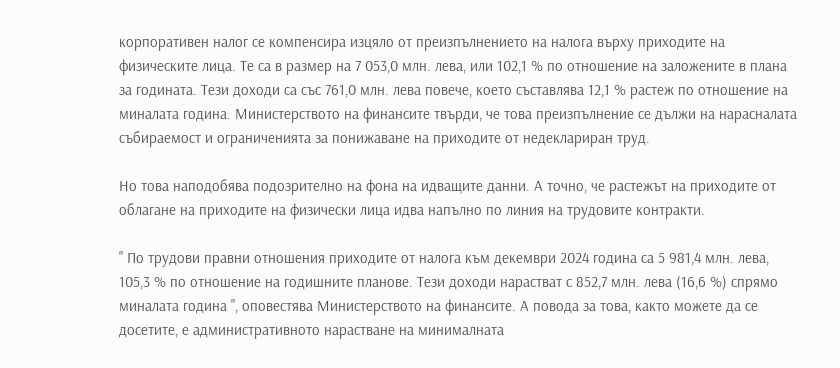корпоративен налог се компенсира изцяло от преизпълнението на налога върху приходите на физическите лица. Те са в размер на 7 053,0 млн. лева, или 102,1 % по отношение на заложените в плана за годината. Тези доходи са със 761,0 млн. лева повече, което съставлява 12,1 % растеж по отношение на миналата година. Министерството на финансите твърди, че това преизпълнение се дължи на нарасналата събираемост и ограниченията за понижаване на приходите от недеклариран труд.

Но това наподобява подозрително на фона на идващите данни. А точно, че растежът на приходите от облагане на приходите на физически лица идва напълно по линия на трудовите контракти.

" По трудови правни отношения приходите от налога към декември 2024 година са 5 981,4 млн. лева, 105,3 % по отношение на годишните планове. Тези доходи нарастват с 852,7 млн. лева (16,6 %) спрямо миналата година ", оповестява Министерството на финансите. А повода за това, както можете да се досетите, е административното нарастване на минималната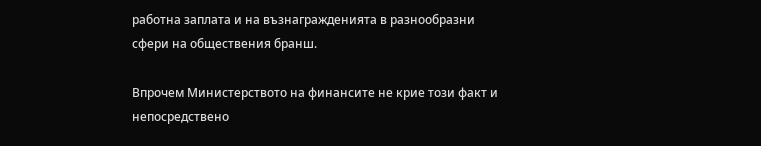работна заплата и на възнагражденията в разнообразни сфери на обществения бранш.

Впрочем Министерството на финансите не крие този факт и непосредствено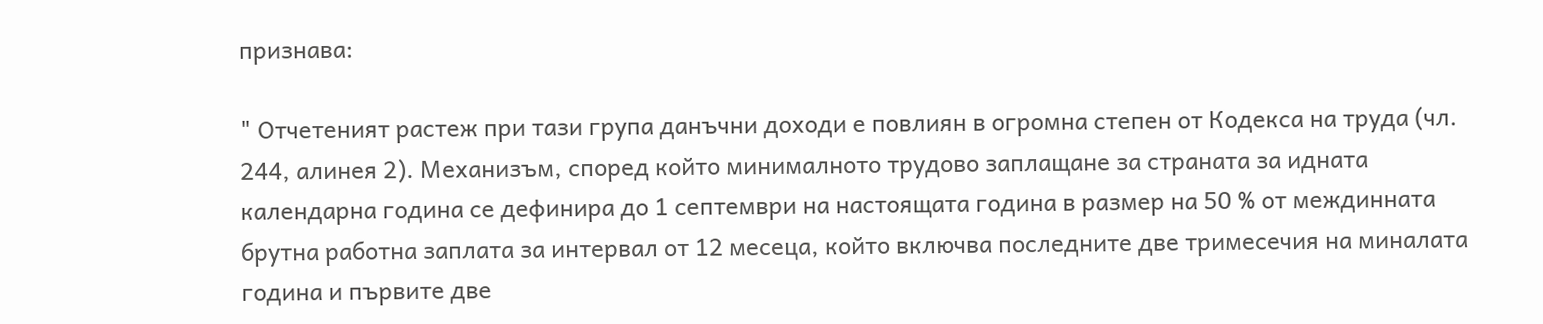признава:

" Отчетеният растеж при тази група данъчни доходи е повлиян в огромна степен от Кодекса на труда (чл. 244, алинея 2). Механизъм, според който минималното трудово заплащане за страната за идната календарна година се дефинира до 1 септември на настоящата година в размер на 50 % от междинната брутна работна заплата за интервал от 12 месеца, който включва последните две тримесечия на миналата година и първите две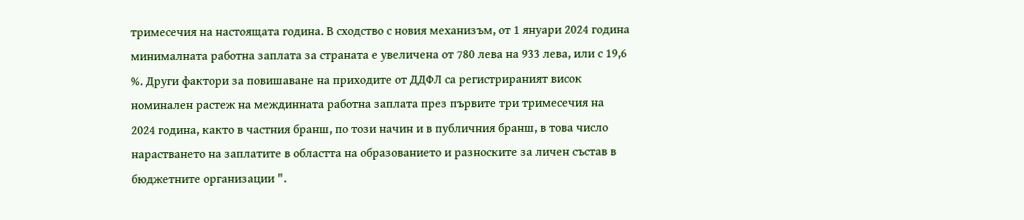тримесечия на настоящата година. В сходство с новия механизъм, от 1 януари 2024 година минималната работна заплата за страната е увеличена от 780 лева на 933 лева, или с 19,6 %. Други фактори за повишаване на приходите от ДДФЛ са регистрираният висок номинален растеж на междинната работна заплата през първите три тримесечия на 2024 година, както в частния бранш, по този начин и в публичния бранш, в това число нарастването на заплатите в областта на образованието и разноските за личен състав в бюджетните организации ".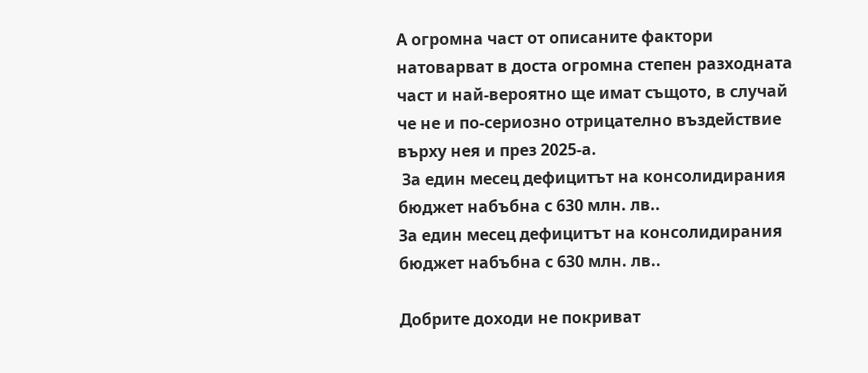А огромна част от описаните фактори натоварват в доста огромна степен разходната част и най-вероятно ще имат същото, в случай че не и по-сериозно отрицателно въздействие върху нея и през 2025-а.
 За един месец дефицитът на консолидирания бюджет набъбна с 630 млн. лв..
За един месец дефицитът на консолидирания бюджет набъбна с 630 млн. лв..

Добрите доходи не покриват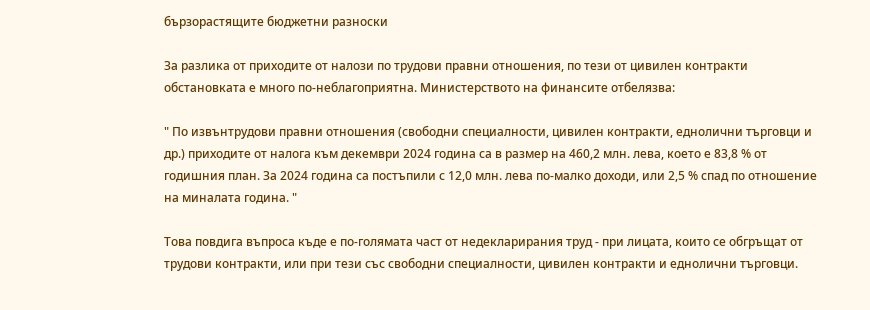бързорастящите бюджетни разноски

За разлика от приходите от налози по трудови правни отношения, по тези от цивилен контракти обстановката е много по-неблагоприятна. Министерството на финансите отбелязва:

" По извънтрудови правни отношения (свободни специалности, цивилен контракти, еднолични търговци и др.) приходите от налога към декември 2024 година са в размер на 460,2 млн. лева, което е 83,8 % от годишния план. За 2024 година са постъпили с 12,0 млн. лева по-малко доходи, или 2,5 % спад по отношение на миналата година. "

Това повдига въпроса къде е по-голямата част от недекларирания труд - при лицата, които се обгръщат от трудови контракти, или при тези със свободни специалности, цивилен контракти и еднолични търговци.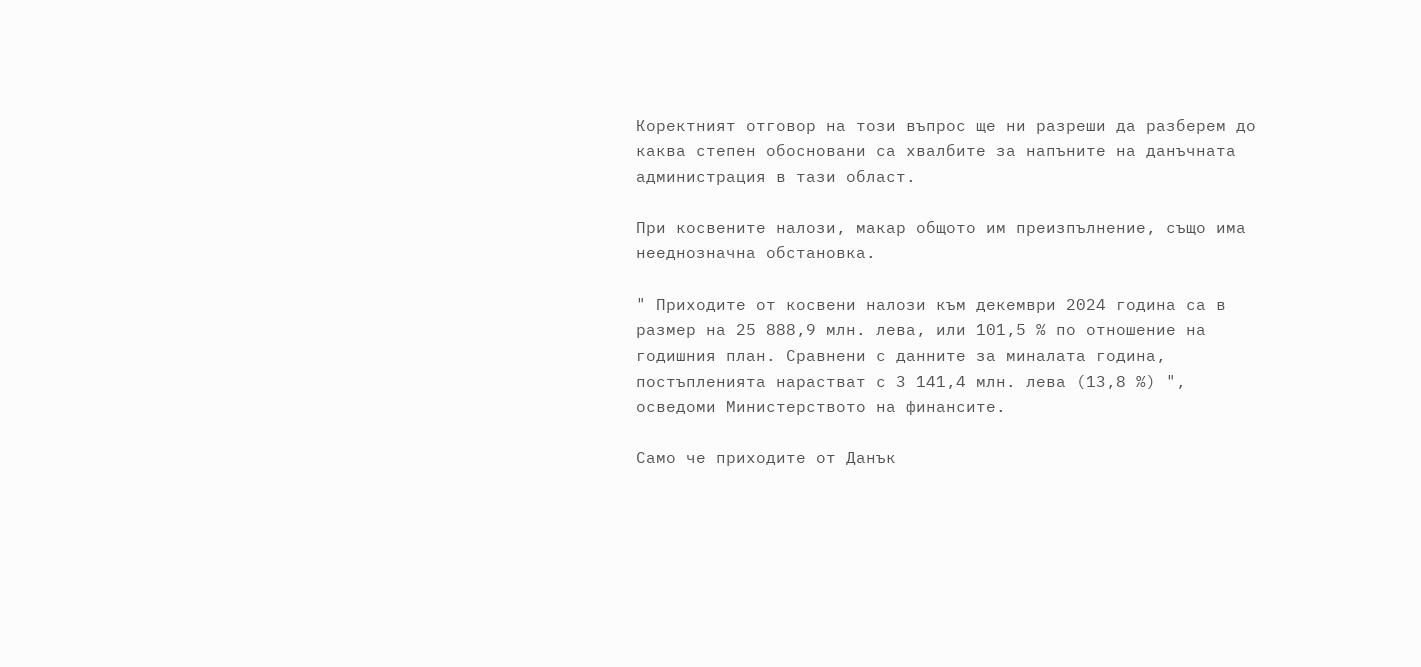Коректният отговор на този въпрос ще ни разреши да разберем до каква степен обосновани са хвалбите за напъните на данъчната администрация в тази област.

При косвените налози, макар общото им преизпълнение, също има нееднозначна обстановка.

" Приходите от косвени налози към декември 2024 година са в размер на 25 888,9 млн. лева, или 101,5 % по отношение на годишния план. Сравнени с данните за миналата година, постъпленията нарастват с 3 141,4 млн. лева (13,8 %) ", осведоми Министерството на финансите.

Само че приходите от Данък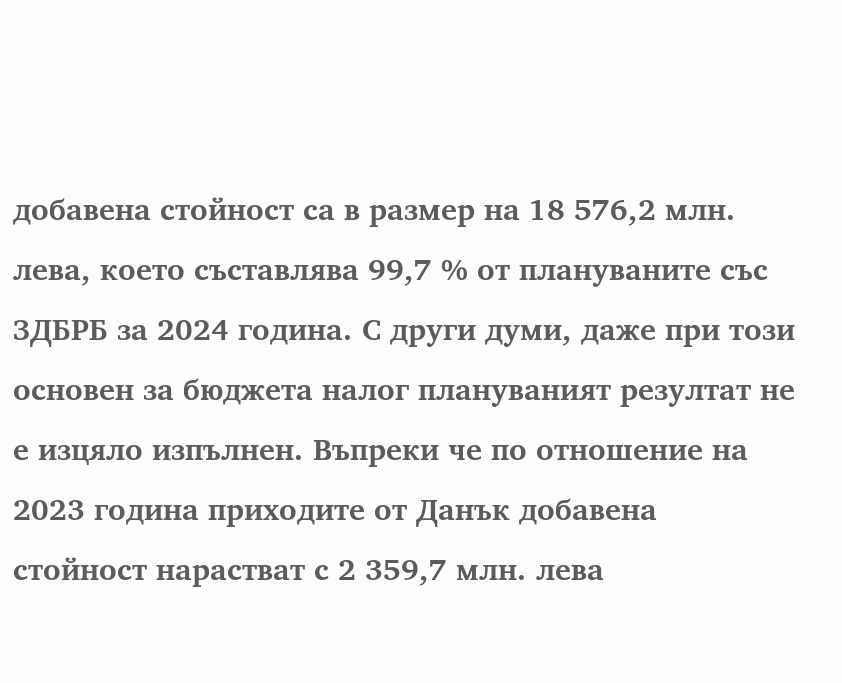добавена стойност са в размер на 18 576,2 млн. лева, което съставлява 99,7 % от плануваните със ЗДБРБ за 2024 година. С други думи, даже при този основен за бюджета налог плануваният резултат не е изцяло изпълнен. Въпреки че по отношение на 2023 година приходите от Данък добавена стойност нарастват с 2 359,7 млн. лева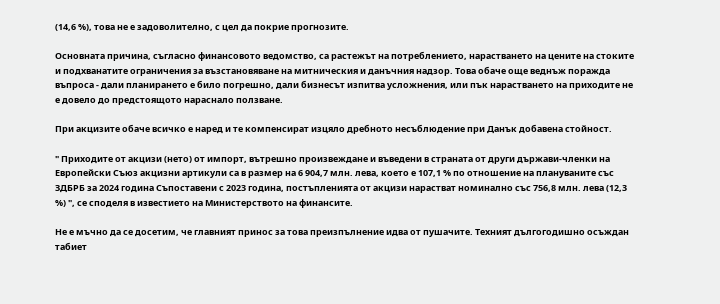(14,6 %), това не е задоволително, с цел да покрие прогнозите.

Основната причина, съгласно финансовото ведомство, са растежът на потреблението, нарастването на цените на стоките и подхванатите ограничения за възстановяване на митническия и данъчния надзор. Това обаче още веднъж поражда въпроса - дали планирането е било погрешно, дали бизнесът изпитва усложнения, или пък нарастването на приходите не е довело до предстоящото нараснало ползване.

При акцизите обаче всичко е наред и те компенсират изцяло дребното несъблюдение при Данък добавена стойност.

" Приходите от акцизи (нето) от импорт, вътрешно произвеждане и въведени в страната от други държави-членки на Европейски Съюз акцизни артикули са в размер на 6 904,7 млн. лева, което е 107,1 % по отношение на плануваните със ЗДБРБ за 2024 година Съпоставени с 2023 година, постъпленията от акцизи нарастват номинално със 756,8 млн. лева (12,3 %) ", се споделя в известието на Министерството на финансите.

Не е мъчно да се досетим, че главният принос за това преизпълнение идва от пушачите. Техният дългогодишно осъждан табиет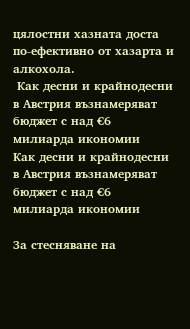цялостни хазната доста по-ефективно от хазарта и алкохола.
 Как десни и крайнодесни в Австрия възнамеряват бюджет с над €6 милиарда икономии
Как десни и крайнодесни в Австрия възнамеряват бюджет с над €6 милиарда икономии

За стесняване на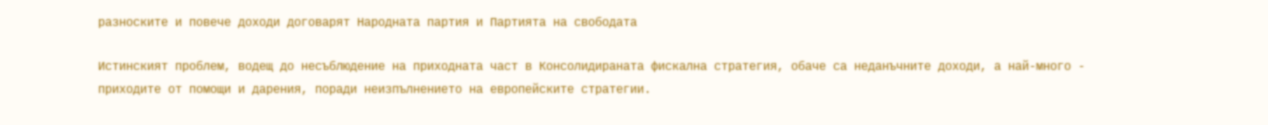разноските и повече доходи договарят Народната партия и Партията на свободата

Истинският проблем, водещ до несъблюдение на приходната част в Консолидираната фискална стратегия, обаче са неданъчните доходи, а най-много - приходите от помощи и дарения, поради неизпълнението на европейските стратегии.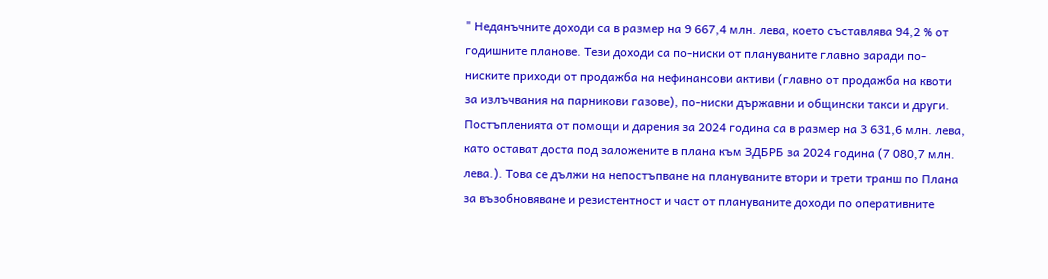" Неданъчните доходи са в размер на 9 667,4 млн. лева, което съставлява 94,2 % от годишните планове. Тези доходи са по-ниски от плануваните главно заради по-ниските приходи от продажба на нефинансови активи (главно от продажба на квоти за излъчвания на парникови газове), по-ниски държавни и общински такси и други. Постъпленията от помощи и дарения за 2024 година са в размер на 3 631,6 млн. лева, като остават доста под заложените в плана към ЗДБРБ за 2024 година (7 080,7 млн. лева.). Това се дължи на непостъпване на плануваните втори и трети транш по Плана за възобновяване и резистентност и част от плануваните доходи по оперативните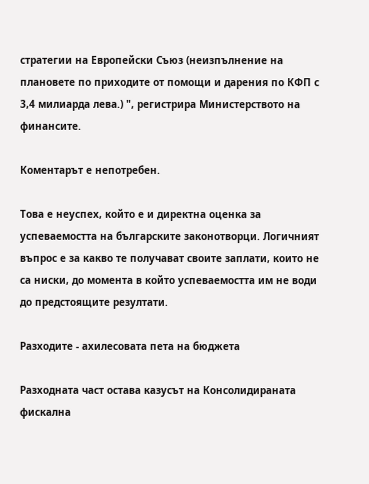стратегии на Европейски Съюз (неизпълнение на плановете по приходите от помощи и дарения по КФП с 3,4 милиарда лева.) ", регистрира Министерството на финансите.

Коментарът е непотребен.

Това е неуспех, който е и директна оценка за успеваемостта на българските законотворци. Логичният въпрос е за какво те получават своите заплати, които не са ниски, до момента в който успеваемостта им не води до предстоящите резултати.

Разходите - ахилесовата пета на бюджета

Разходната част остава казусът на Консолидираната фискална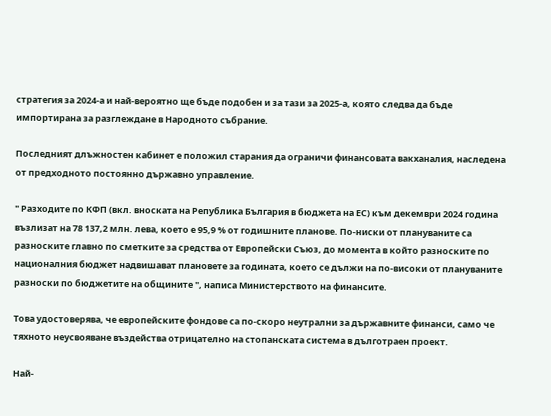стратегия за 2024-а и най-вероятно ще бъде подобен и за тази за 2025-а, която следва да бъде импортирана за разглеждане в Народното събрание.

Последният длъжностен кабинет е положил старания да ограничи финансовата вакханалия, наследена от предходното постоянно държавно управление.

" Разходите по КФП (вкл. вноската на Република България в бюджета на ЕС) към декември 2024 година възлизат на 78 137,2 млн. лева, което е 95,9 % от годишните планове. По-ниски от плануваните са разноските главно по сметките за средства от Европейски Съюз, до момента в който разноските по националния бюджет надвишават плановете за годината, което се дължи на по-високи от плануваните разноски по бюджетите на общините ", написа Министерството на финансите.

Това удостоверява, че европейските фондове са по-скоро неутрални за държавните финанси, само че тяхното неусвояване въздейства отрицателно на стопанската система в дълготраен проект.

Най-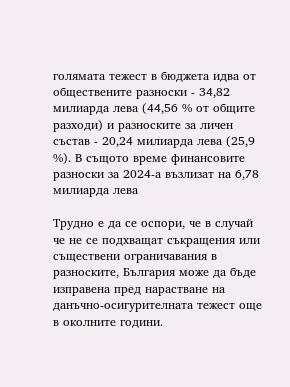голямата тежест в бюджета идва от обществените разноски - 34,82 милиарда лева (44,56 % от общите разходи) и разноските за личен състав - 20,24 милиарда лева (25,9 %). В същото време финансовите разноски за 2024-а възлизат на 6,78 милиарда лева

Трудно е да се оспори, че в случай че не се подхващат съкращения или съществени ограничавания в разноските, България може да бъде изправена пред нарастване на данъчно-осигурителната тежест още в околните години.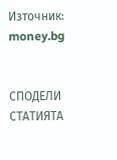Източник: money.bg


СПОДЕЛИ СТАТИЯТА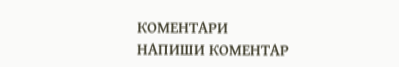КОМЕНТАРИ
НАПИШИ КОМЕНТАР